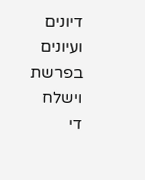דיונים ועיונים בפרשת וישלח
די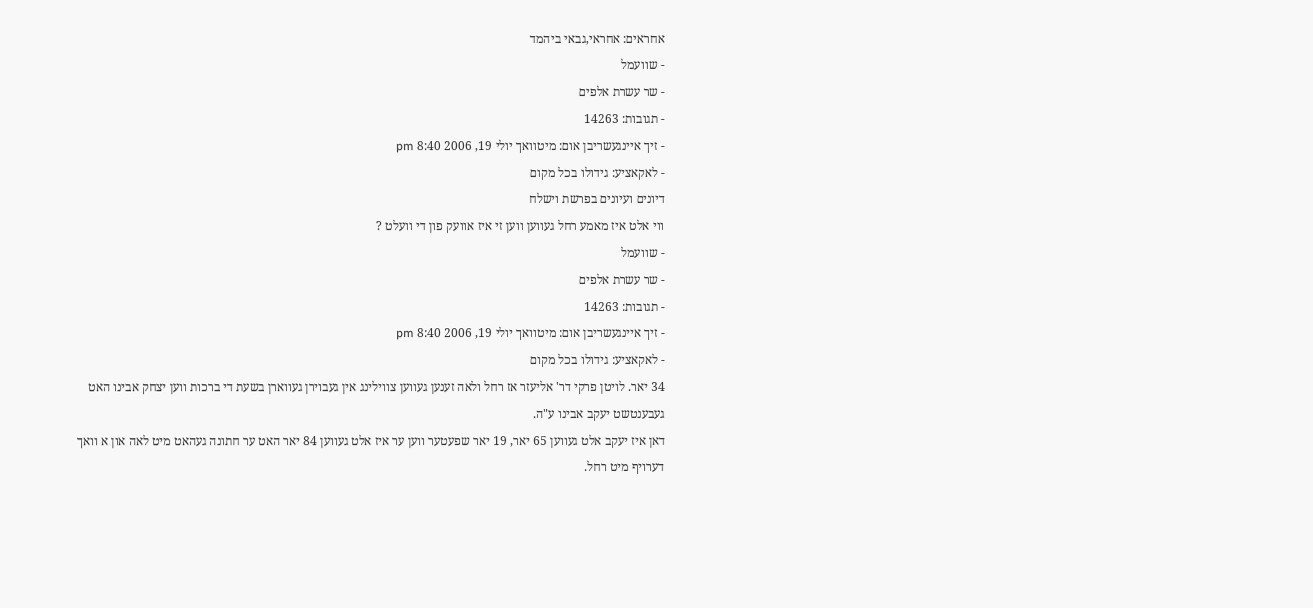אחראים: אחראי,גבאי ביהמד
- שוועמל
- שר עשרת אלפים
- תגובות: 14263
- זיך איינגעשריבן אום: מיטוואך יולי 19, 2006 8:40 pm
- לאקאציע: גידולו בכל מקום
דיונים ועיונים בפרשת וישלח
ווי אלט איז מאמע רחל געווען ווען זי איז אוועק פון די וועלט ?
- שוועמל
- שר עשרת אלפים
- תגובות: 14263
- זיך איינגעשריבן אום: מיטוואך יולי 19, 2006 8:40 pm
- לאקאציע: גידולו בכל מקום
34 יאר. לויטן פרקי דר' אליעזר אז רחל ולאה זענען געווען צווילינג אין געבוירן געווארן בשעת די ברכות ווען יצחק אבינו האט געבענטשט יעקב אבינו ע"ה.
דאן איז יעקב אלט געווען 65 יאר, 19 יאר שפעטער ווען ער איז אלט געווען 84 יאר האט ער חתונה געהאט מיט לאה און א וואך דערויף מיט רחל.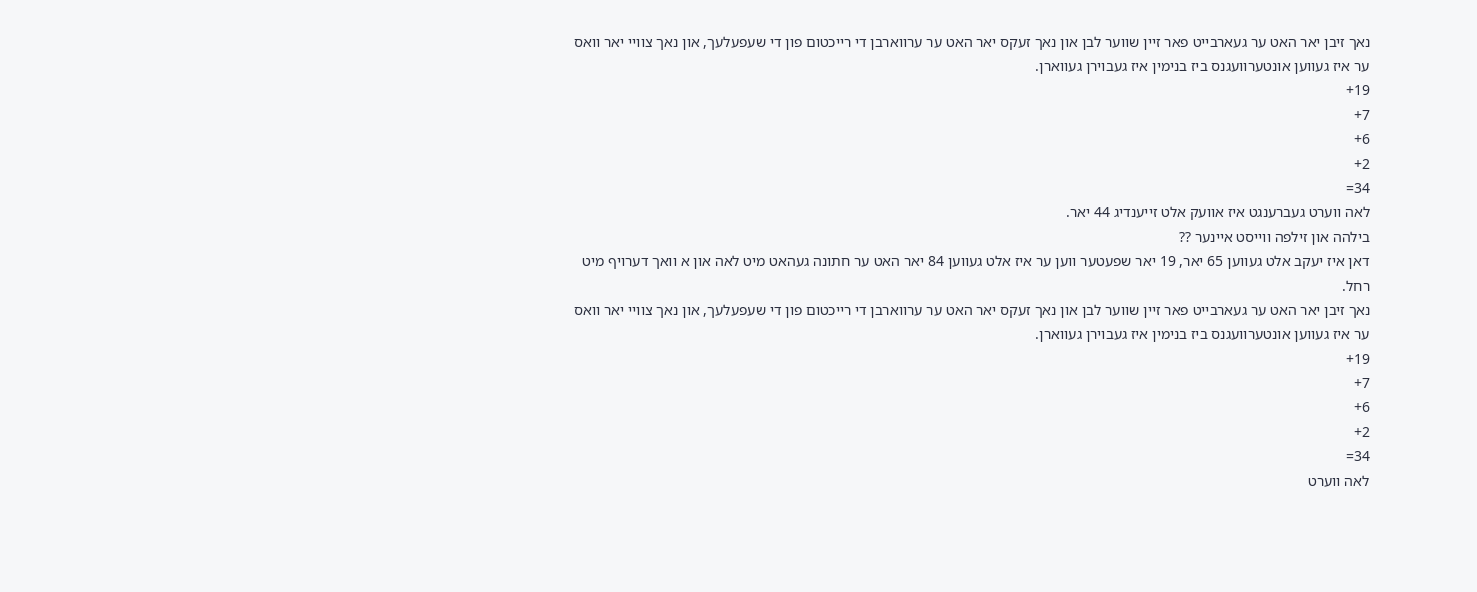נאך זיבן יאר האט ער געארבייט פאר זיין שווער לבן און נאך זעקס יאר האט ער ערווארבן די רייכטום פון די שעפעלעך, און נאך צוויי יאר וואס ער איז געווען אונטערוועגנס ביז בנימין איז געבוירן געווארן.
19+
7+
6+
2+
34=
לאה ווערט געברענגט איז אוועק אלט זייענדיג 44 יאר.
בילהה און זילפה ווייסט איינער ??
דאן איז יעקב אלט געווען 65 יאר, 19 יאר שפעטער ווען ער איז אלט געווען 84 יאר האט ער חתונה געהאט מיט לאה און א וואך דערויף מיט רחל.
נאך זיבן יאר האט ער געארבייט פאר זיין שווער לבן און נאך זעקס יאר האט ער ערווארבן די רייכטום פון די שעפעלעך, און נאך צוויי יאר וואס ער איז געווען אונטערוועגנס ביז בנימין איז געבוירן געווארן.
19+
7+
6+
2+
34=
לאה ווערט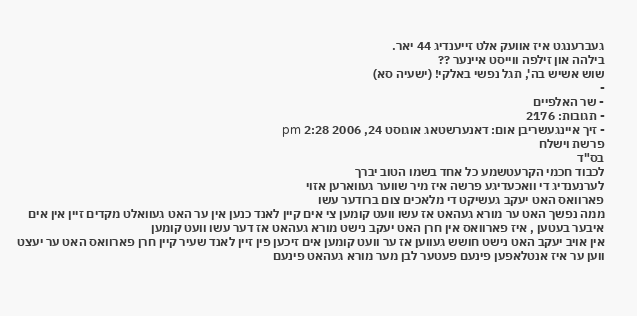געברענגט איז אוועק אלט זייענדיג 44 יאר.
בילהה און זילפה ווייסט איינער ??
שוש אשיש בה', תגל נפשי באלקי! (ישעיה סא)
-
- שר האלפיים
- תגובות: 2176
- זיך איינגעשריבן אום: דאנערשטאג אוגוסט 24, 2006 2:28 pm
פרשת וישלח
בס"ד
לכבוד חכמי הקרעטשמע כל אחד בשמו הטוב יברך
לערנענדיג די וואכעדיגע פרשה איז מיר שווער געווארען אזוי
פארוואס האט יעקב געשיקט די מלאכים צום ברודער עשו
ממה נפשך האט ער מורא געהאט אז עשו וועט קומען צי אים קיין לאנד כנען אין ער האט געוואלט מקדים זיין אין אים איבער בעטען , איז פארוואס אין חרן האט יעקב נישט מורא געהאט אז דער עשו וועט קומען
אין אויב יעקב האט נישט חושש געווען אז ער וועט קומען אים זיכען פין זיין לאנד שעיר קיין חרן פארוואס האט ער יעצט ווען ער איז אנטלאפען פינעם פעטער לבן מער מורא געהאט פינעם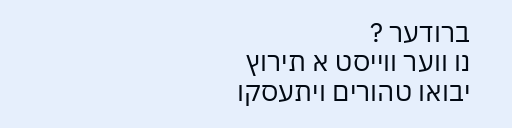ברודער ?
נו ווער ווייסט א תירוץ
יבואו טהורים ויתעסקו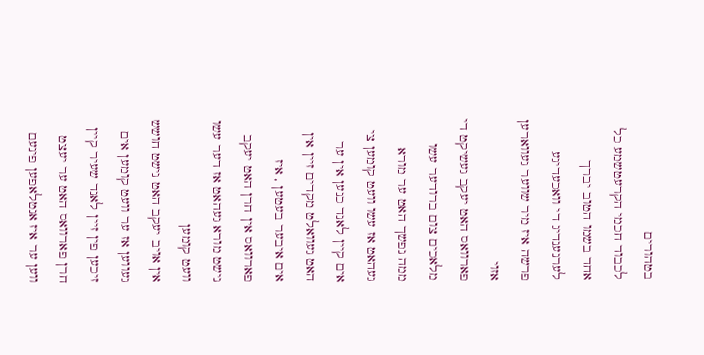בטהורים
לכבוד חכמי הקרעטשמע כל אחד בשמו הטוב יברך
לערנענדיג די וואכעדיגע פרשה איז מיר שווער געווארען אזוי
פארוואס האט יעקב געשיקט די מלאכים צום ברודער עשו
ממה נפשך האט ער מורא געהאט אז עשו וועט קומען צי אים קיין לאנד כנען אין ער האט געוואלט מקדים זיין אין אים איבער בעטען , איז פארוואס אין חרן האט יעקב נישט מורא געהאט אז דער עשו וועט קומען
אין אויב יעקב האט נישט חושש געווען אז ער וועט קומען אים זיכען פין זיין לאנד שעיר קיין חרן פארוואס האט ער יעצט ווען ער איז אנטלאפען פינעם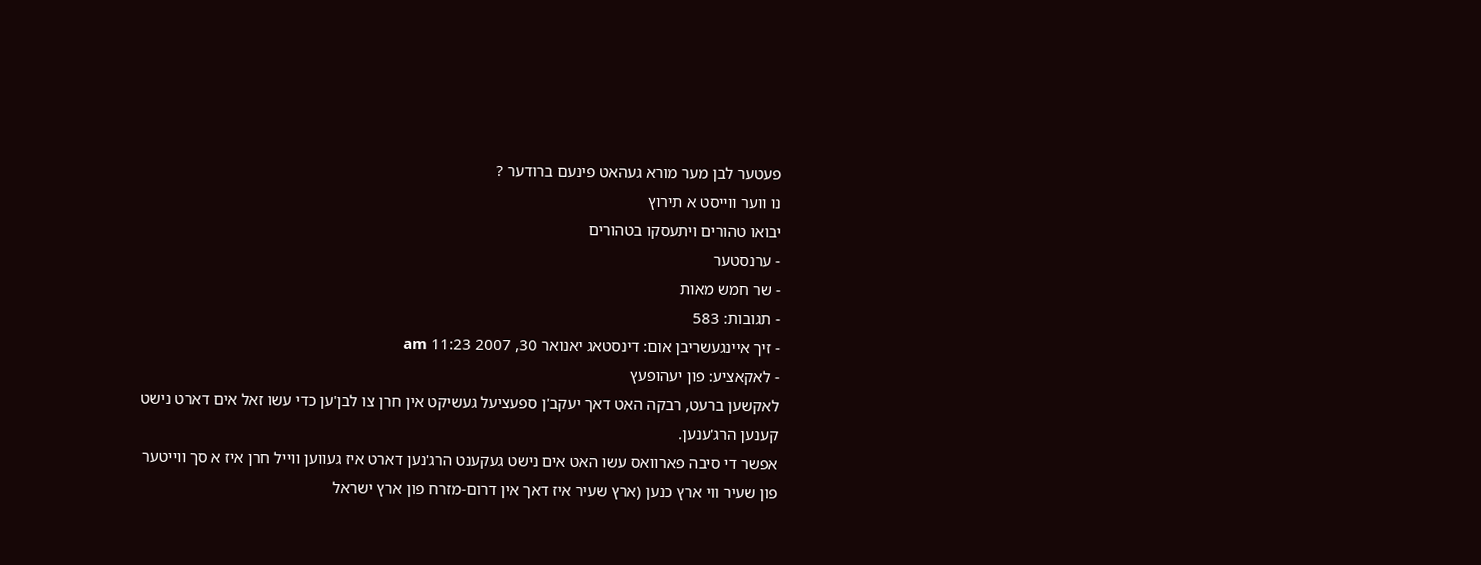פעטער לבן מער מורא געהאט פינעם ברודער ?
נו ווער ווייסט א תירוץ
יבואו טהורים ויתעסקו בטהורים
- ערנסטער
- שר חמש מאות
- תגובות: 583
- זיך איינגעשריבן אום: דינסטאג יאנואר 30, 2007 11:23 am
- לאקאציע: פון יעהופעץ
לאקשען ברעט, רבקה האט דאך יעקב'ן ספעציעל געשיקט אין חרן צו לבן'ען כדי עשו זאל אים דארט נישט קענען הרג'ענען.
אפשר די סיבה פארוואס עשו האט אים נישט געקענט הרג'נען דארט איז געווען ווייל חרן איז א סך ווייטער פון שעיר ווי ארץ כנען (ארץ שעיר איז דאך אין דרום-מזרח פון ארץ ישראל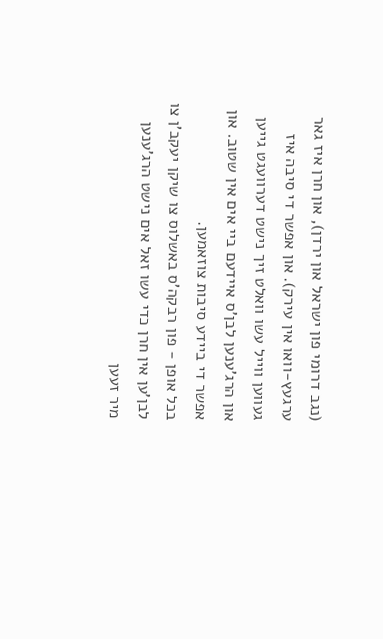(נגב דרומי פון ישראל און ירדן), און חרן איז גאר ערגעץ-וואו אין עירק). און אפשר די סיבה איז געווען ווייל עשו וואלט זיך נישט דערוועגט גייען און הרג'ענען לבן'ס איידעם ביי אים אין שטוב. און אפשר די ביידע סיבות צוזאמען.
בכל אופן - פון רבקה'ס באשלוס צו שיקן יעקב'ן צו לבן'ען אין חרן כדי עשו זאל אים נישט הרג'ענען מיר זעען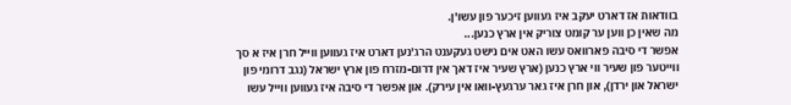בוודאות אז דארט יעקב איז געווען זיכער פון עשו'ן.
מה שאין כן ווען ער קומט צוריק אין ארץ כנען...
אפשר די סיבה פארוואס עשו האט אים נישט געקענט הרג'נען דארט איז געווען ווייל חרן איז א סך ווייטער פון שעיר ווי ארץ כנען (ארץ שעיר איז דאך אין דרום-מזרח פון ארץ ישראל (נגב דרומי פון ישראל און ירדן), און חרן איז גאר ערגעץ-וואו אין עירק). און אפשר די סיבה איז געווען ווייל עשו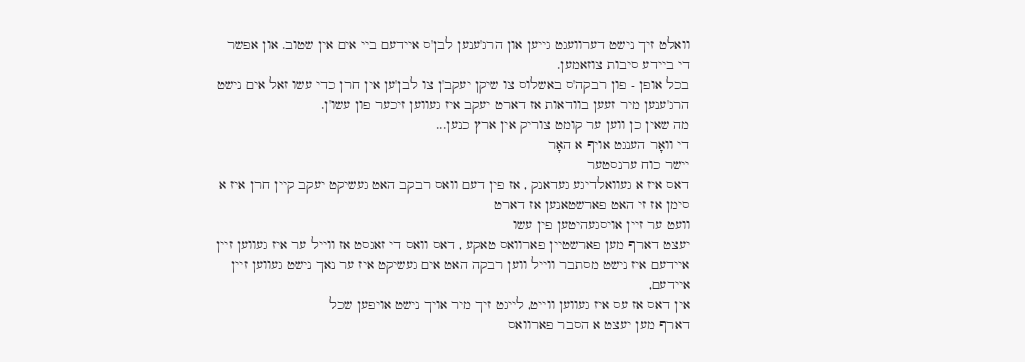וואלט זיך נישט דערוועגט גייען און הרג'ענען לבן'ס איידעם ביי אים אין שטוב. און אפשר די ביידע סיבות צוזאמען.
בכל אופן - פון רבקה'ס באשלוס צו שיקן יעקב'ן צו לבן'ען אין חרן כדי עשו זאל אים נישט הרג'ענען מיר זעען בוודאות אז דארט יעקב איז געווען זיכער פון עשו'ן.
מה שאין כן ווען ער קומט צוריק אין ארץ כנען...
די וואָר הענגט אויף א האָר
יישר כוח ערנסטער
דאס איז א געוואלדיגע געדאנק , אז פין דעם וואס רבקב האט געשיקט יעקב קיין חרן איז א סימן אז זי האט פארשטאנען אז דארט
וועט ער זיין אויסגעהיטען פין עשו
יעצט דארף מען פארשטיין פארוואס טאקע , דאס וואס די זאגסט אז ווייל ער איז געווען זיין איידעם איז נישט מסתבר ווייל ווען רבקה האט אים געשיקט איז ער נאך נישט געווען זיין איידעם,
אין דאס אז עס איז געווען ווייט, לייגט זיך מיר אויך נישט אויפען שכל
דארף מען יעצט א הסבר פארוואס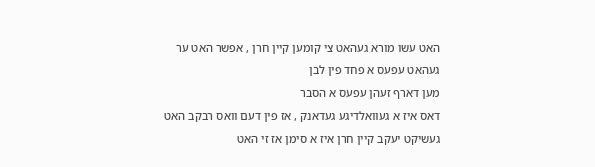האט עשו מורא געהאט צי קומען קיין חרן , אפשר האט ער געהאט עפעס א פחד פין לבן
מען דארף זעהן עפעס א הסבר
דאס איז א געוואלדיגע געדאנק , אז פין דעם וואס רבקב האט געשיקט יעקב קיין חרן איז א סימן אז זי האט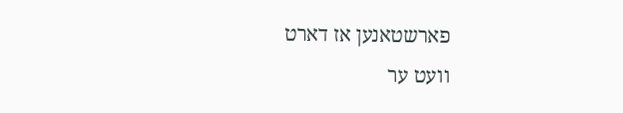פארשטאנען אז דארט
וועט ער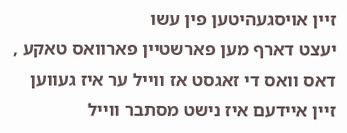זיין אויסגעהיטען פין עשו
יעצט דארף מען פארשטיין פארוואס טאקע , דאס וואס די זאגסט אז ווייל ער איז געווען זיין איידעם איז נישט מסתבר ווייל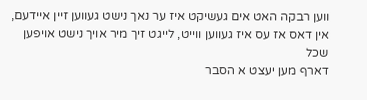ווען רבקה האט אים געשיקט איז ער נאך נישט געווען זיין איידעם,
אין דאס אז עס איז געווען ווייט, לייגט זיך מיר אויך נישט אויפען שכל
דארף מען יעצט א הסבר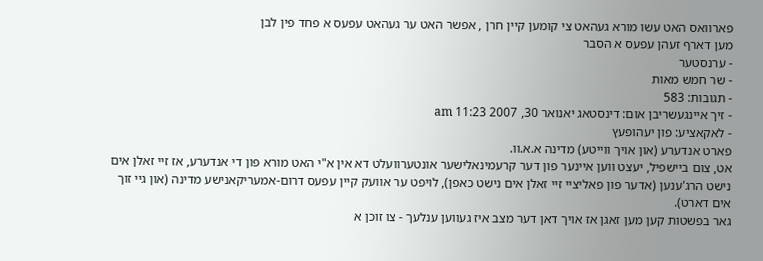פארוואס האט עשו מורא געהאט צי קומען קיין חרן , אפשר האט ער געהאט עפעס א פחד פין לבן
מען דארף זעהן עפעס א הסבר
- ערנסטער
- שר חמש מאות
- תגובות: 583
- זיך איינגעשריבן אום: דינסטאג יאנואר 30, 2007 11:23 am
- לאקאציע: פון יעהופעץ
פארט אנדערע (און אויך ווייטע) מדינה א.א.וו.
אט, צום ביישפיל, יעצט ווען איינער פון דער קרעמינאלישער אונטערוועלט דא אין א"י האט מורא פון די אנדערע, אז זיי זאלן אים נישט הרג'ענען (אדער פון פאליציי זיי זאלן אים נישט כאפן), לויפט ער אוועק קיין עפעס דרום-אמעריקאנישע מדינה (און גיי זוך אים דארט).
גאר בפשטות קען מען זאגן אז אויך דאן דער מצב איז געווען ענלעך - צו זוכן א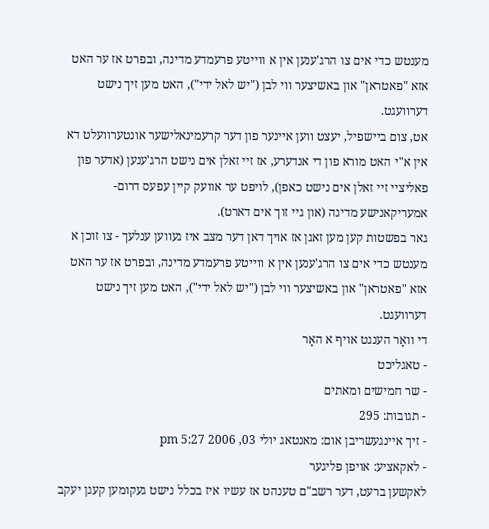מענטש כדי אים צו הרג'ענען אין א ווייטע פרעמדע מדינה, ובפרט אז ער האט אזא "פאטראן" און באשיצער ווי לבן ("יש לאל ידי"), האט מען זיך נישט דערוועגט.
אט, צום ביישפיל, יעצט ווען איינער פון דער קרעמינאלישער אונטערוועלט דא אין א"י האט מורא פון די אנדערע, אז זיי זאלן אים נישט הרג'ענען (אדער פון פאליציי זיי זאלן אים נישט כאפן), לויפט ער אוועק קיין עפעס דרום-אמעריקאנישע מדינה (און גיי זוך אים דארט).
גאר בפשטות קען מען זאגן אז אויך דאן דער מצב איז געווען ענלעך - צו זוכן א מענטש כדי אים צו הרג'ענען אין א ווייטע פרעמדע מדינה, ובפרט אז ער האט אזא "פאטראן" און באשיצער ווי לבן ("יש לאל ידי"), האט מען זיך נישט דערוועגט.
די וואָר הענגט אויף א האָר
- טאגליכט
- שר חמישים ומאתים
- תגובות: 295
- זיך איינגעשריבן אום: מאנטאג יולי 03, 2006 5:27 pm
- לאקאציע: אויפן פליגער
לאקשען ברעט, דער רשב"ם טענהט אז עשיו איז בכלל נישט געקומען קעגן יעקב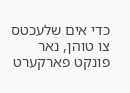כדי אים שלעכטס צו טוהן, נאר פונקט פארקערט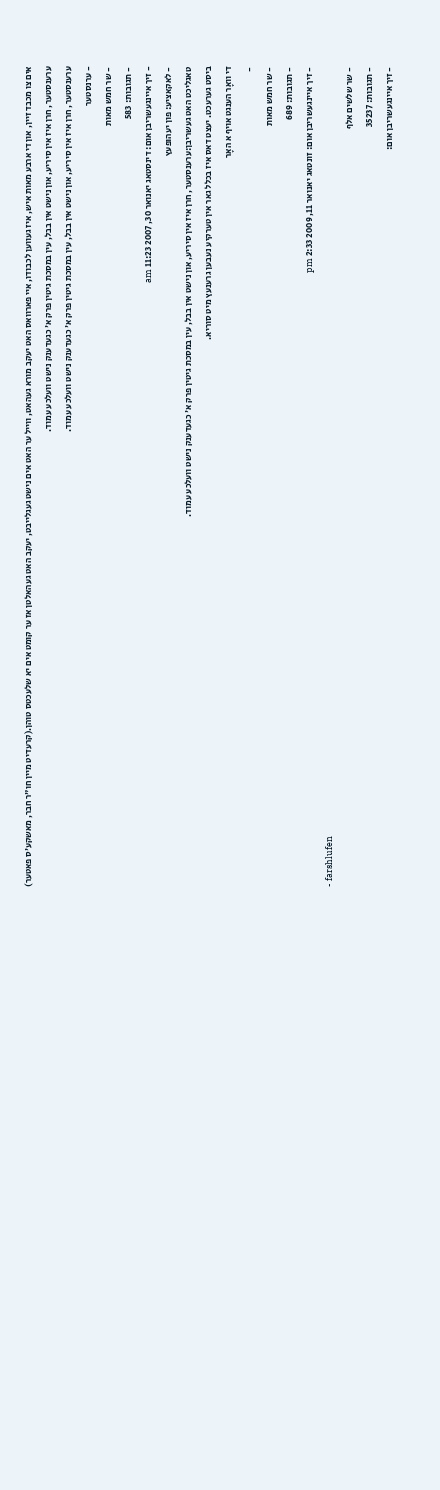אים צו מכבד זיין, און די ארבע מאות איש, איז געווען לכבודו, איי פארוואס האט יעקב מורא געהאט, ווייל ער האט אים נישט געגלייבט, יעקב האט געהאלטן אז ער קומט אים יא שלעכטס טוהן.(קרעדיט מיין חו"ר חבר, מאשקע'ס פאטער)
ערענסטער, חרן איז אין סיריע, און נישט אין בבל, עין במסכת גיטין פרק א' כגעדענק נישט וועלכע עמוד.
ערענסטער, חרן איז אין סיריע, און נישט אין בבל, עין במסכת גיטין פרק א' כגעדענק נישט וועלכע עמוד.
- ערנסטער
- שר חמש מאות
- תגובות: 583
- זיך איינגעשריבן אום: דינסטאג יאנואר 30, 2007 11:23 am
- לאקאציע: פון יעהופעץ
טאגליכט האט געשריבן:ערענסטער, חרן איז אין סיריע, און נישט אין בבל, עין במסכת גיטין פרק א' כגעדענק נישט וועלכע עמוד.
ביסט גערעכט. יעצט דאס איז בכלל גאר אין טערקיע נעבען גרענעץ מיט סוריא.
די וואָר הענגט אויף א האָר
-
- שר חמש מאות
- תגובות: 689
- זיך איינגעשריבן אום: זונטאג יאנואר 11, 2009 2:33 pm
- farshlufen
- שר שלשים אלף
- תגובות: 35237
- זיך איינגעשריבן אום: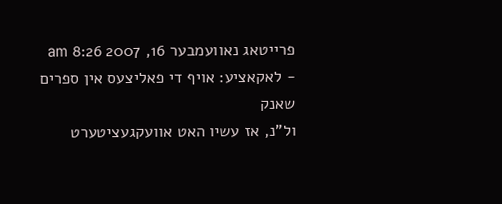פרייטאג נאוועמבער 16, 2007 8:26 am
- לאקאציע: אויף די פאליצעס אין ספרים שאנק
ול"נ, אז עשיו האט אוועקגעציטערט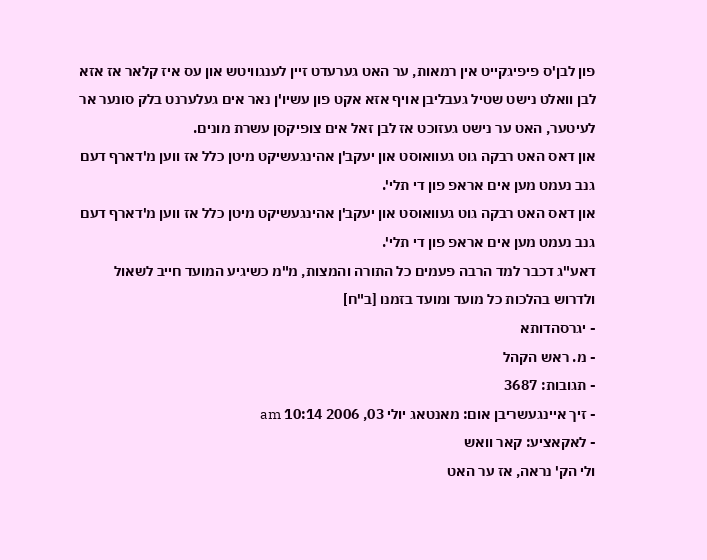פון לבן'ס פיפיגקייט אין רמאות, ער האט גערעדט זיין לענגוויטש און עס איז קלאר אז אזא לבן וואלט נישט שטיל געבליבן אויף אזא אקט פון עשיו'ן נאר אים געלערנט בלק סונער אר לעיטער, האט ער נישט געזוכט אז לבן זאל אים צופיקסן עשרת מונים.
און דאס האט רבקה גוט געוואוסט און יעקב'ן אהינגעשיקט מיטן כלל אז ווען מ'דארף דעם גנב נעמט מען אים אראפ פון די תלי'.
און דאס האט רבקה גוט געוואוסט און יעקב'ן אהינגעשיקט מיטן כלל אז ווען מ'דארף דעם גנב נעמט מען אים אראפ פון די תלי'.
דאע"ג דכבר למד הרבה פעמים כל התורה והמצות, מ"מ כשיגיע המועד חייב לשאול ולדרוש בהלכות כל מועד ומועד בזמנו [ב"ח]
- יגרסהדותא
- מ. ראש הקהל
- תגובות: 3687
- זיך איינגעשריבן אום: מאנטאג יולי 03, 2006 10:14 am
- לאקאציע: קאר וואש
ולי הק' נראה, אז ער האט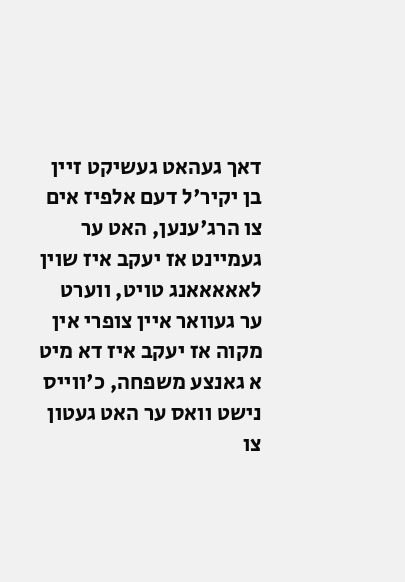דאך געהאט געשיקט זיין בן יקיר'ל דעם אלפיז אים צו הרג'ענען, האט ער געמיינט אז יעקב איז שוין לאאאאאנג טויט, ווערט ער געוואר איין צופרי אין מקוה אז יעקב איז דא מיט א גאנצע משפחה, כ'ווייס נישט וואס ער האט געטון צו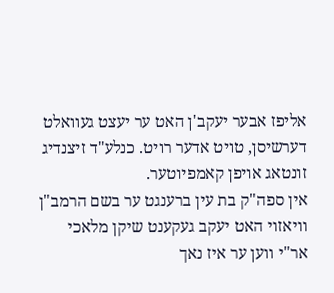אליפז אבער יעקב'ן האט ער יעצט געוואלט דערשיסן, טויט אדער רויט. כנלע"ד זיצנדיג זונטאג אויפן קאמפיוטער.
אין ספה"ק בת עין ברענגט ער בשם הרמב"ן וויאזוי האט יעקב געקענט שיקן מלאכי אר"י ווען ער איז נאך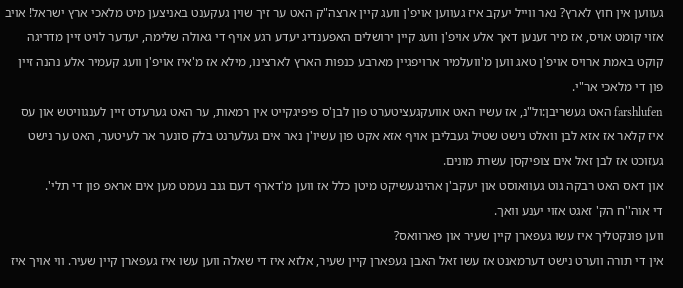געווען אין חוץ לארץ? נאר ווייל יעקב איז געווען אויפ'ן וועג קיין ארצה"ק האט ער זיך שוין געקענט באניצען מיט מלאכי ארץ ישראל! אויב אזוי קומט אויס, אז מיר זענען דאך אלע אויפ'ן וועג קיין ירושלים האפענדיג יעדע רגע אויף די גאולה שלימה, יעדער לויט זיין מדריגה קוקט באמת ארויס אויפ'ן טאג ווען מ'וועלמיר ארויפגיין מארבע כנפות הארץ לארצינו, מילא אז מ'איז אויפ'ן וועג קעמיר אלע נהנה זיין פון די מלאכי אר"י.
farshlufen האט געשריבן:ול"נ, אז עשיו האט אוועקגעציטערט פון לבן'ס פיפיגקייט אין רמאות, ער האט גערעדט זיין לענגוויטש און עס איז קלאר אז אזא לבן וואלט נישט שטיל געבליבן אויף אזא אקט פון עשיו'ן נאר אים געלערנט בלק סונער אר לעיטער, האט ער נישט געזוכט אז לבן זאל אים צופיקסן עשרת מונים.
און דאס האט רבקה גוט געוואוסט און יעקב'ן אהינגעשיקט מיטן כלל אז ווען מ'דארף דעם גנב נעמט מען אים אראפ פון די תלי'.
די אוה''ח הק' זאגט אזוי יענע וואך.
ווען פונקטליך איז עשו געפארן קיין שעיר און פארוואס?
אין די תורה ווערט נישט דערמאנט אז עשו זאל האבן געפארן קיין שעיר, אלזא איז די שאלה ווען עשו איז געפארן קיין שעיר. ווי אויך איז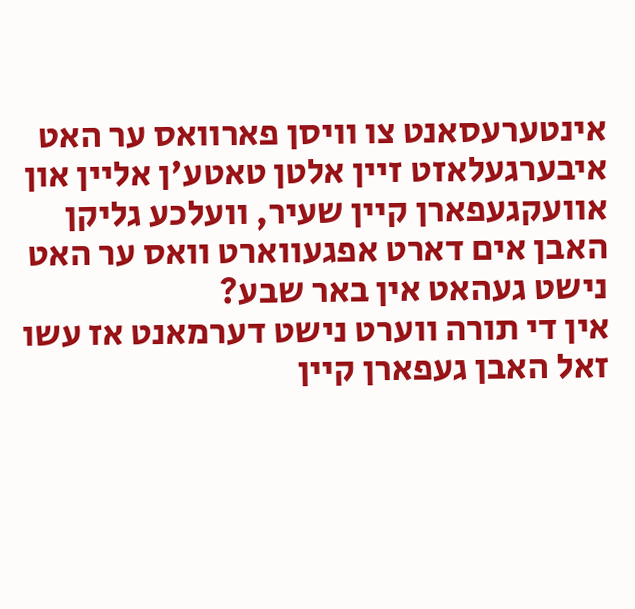אינטערעסאנט צו וויסן פארוואס ער האט איבערגעלאזט זיין אלטן טאטע'ן אליין און אוועקגעפארן קיין שעיר, וועלכע גליקן האבן אים דארט אפגעווארט וואס ער האט נישט געהאט אין באר שבע?
אין די תורה ווערט נישט דערמאנט אז עשו זאל האבן געפארן קיין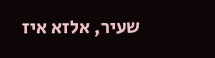שעיר, אלזא איז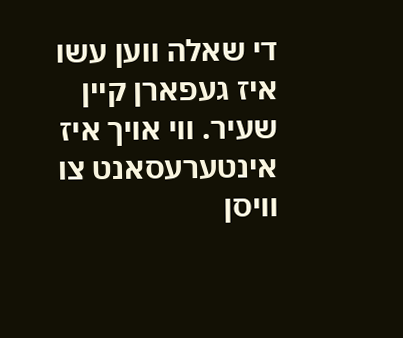די שאלה ווען עשו איז געפארן קיין שעיר. ווי אויך איז אינטערעסאנט צו וויסן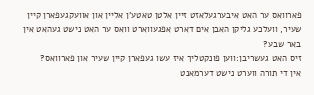פארוואס ער האט איבערגעלאזט זיין אלטן טאטע'ן אליין און אוועקגעפארן קיין שעיר, וועלכע גליקן האבן אים דארט אפגעווארט וואס ער האט נישט געהאט אין באר שבע?
זיס האט געשריבן:ווען פונקטליך איז עשו געפארן קיין שעיר און פארוואס?
אין די תורה ווערט נישט דערמאנט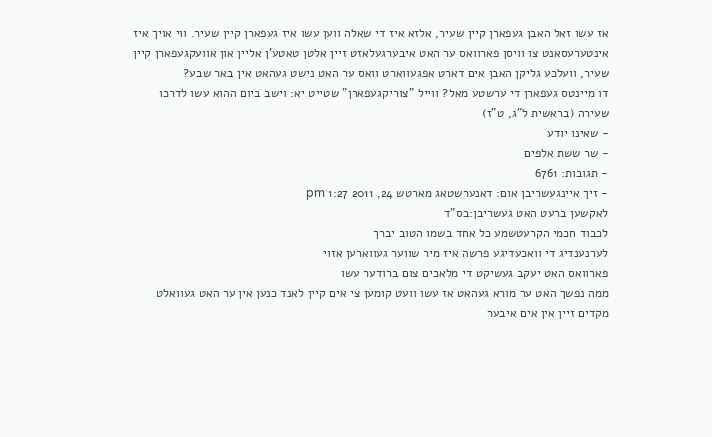אז עשו זאל האבן געפארן קיין שעיר, אלזא איז די שאלה ווען עשו איז געפארן קיין שעיר. ווי אויך איז אינטערעסאנט צו וויסן פארוואס ער האט איבערגעלאזט זיין אלטן טאטע'ן אליין און אוועקגעפארן קיין שעיר, וועלכע גליקן האבן אים דארט אפגעווארט וואס ער האט נישט געהאט אין באר שבע?
דו מיינטס געפארן די ערשטע מאל? ווייל "צוריקגעפארן" שטייט יא: וישב ביום ההוא עשו לדרכו שעירה (בראשית ל"ג, ט"ז)
- שאינו יודע
- שר ששת אלפים
- תגובות: 6761
- זיך איינגעשריבן אום: דאנערשטאג מארטש 24, 2011 1:27 pm
לאקשען ברעט האט געשריבן:בס"ד
לכבוד חכמי הקרעטשמע כל אחד בשמו הטוב יברך
לערנענדיג די וואכעדיגע פרשה איז מיר שווער געווארען אזוי
פארוואס האט יעקב געשיקט די מלאכים צום ברודער עשו
ממה נפשך האט ער מורא געהאט אז עשו וועט קומען צי אים קיין לאנד כנען אין ער האט געוואלט מקדים זיין אין אים איבער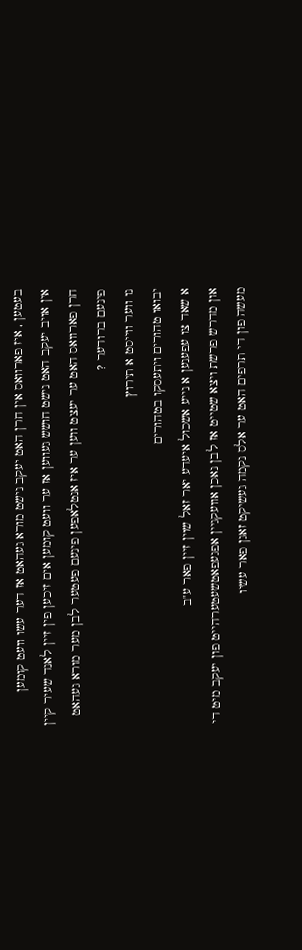בעטען , איז פארוואס אין חרן האט יעקב נישט מורא געהאט אז דער עשו וועט קומען
אין אויב יעקב האט נישט חושש געווען אז ער וועט קומען אים זיכען פין זיין לאנד שעיר קיין חרן פארוואס האט ער יעצט ווען ער איז אנטלאפען פינעם פעטער לבן מער מורא געהאט פינעם ברודער ?
נו ווער ווייסט א תירוץ
יבואו טהורים ויתעסקו בטהורים
א שאד צו עפענען א נייע אשכול איעדע יאר זאל שוין זיין פאר ע"ב
און מדרש פרשת ויצא שטייט אז לבן נאכן אוועקגיין אפגעפאטשעטערהייט פון יעקב מיט די מעשה פון די תרפים האט ער אלס נקמה געשיקט זאגן פאר עשיו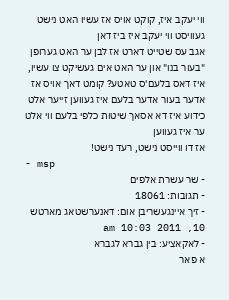ווי יעקב איז, קוקט אויס אז עשיו האט נישט געוויסט ווי יעקב איז ביז דאן
אגב עס שטייט דארט אז לבן ער האט גערופן "בעור בנו" און ער האט אים געשיקט צו עשיו, איז דאס בלעם'ס טאטע? קומט דאך אויס אז אדער בעור אדער בלעם איז געווען זייער אלט
כידוע איז דא אסאך שיטות כלפי בלעם ווי אלט ער איז געווען
אז דו ווייסט נישט, רעד נישט!
- msp
- שר עשרת אלפים
- תגובות: 18061
- זיך איינגעשריבן אום: דאנערשטאג מארטש 10, 2011 10:03 am
- לאקאציע: בין גברא לגברא
א פאר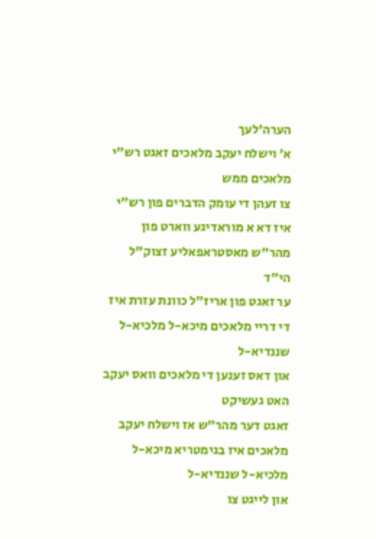הערה'לעך
א' וישלח יעקב מלאכים זאגט רש"י מלאכים ממש
צו זעהן די עומק הדברים פון רש"י איז דא א מוראדיגע ווארט פון מהר"ש מאסטראפאליע זצוק"ל הי"ד
ער זאגט פון אריז"ל כוונת עזרת איז די דריי מלאכים מיכא-ל מלכיא-ל שננדיא-ל
און דאס זענען די מלאכים וואס יעקב האט געשיקט
זאגט דער מהר"ש אז וישלח יעקב מלאכים איז בגימטריא מיכא-ל מלכיא-ל שננדיא-ל
און לייגט צו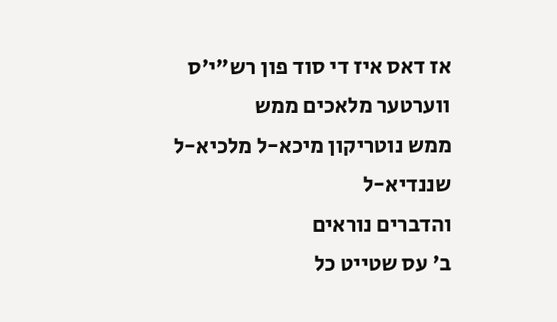אז דאס איז די סוד פון רש"י'ס ווערטער מלאכים ממש
ממש נוטריקון מיכא-ל מלכיא-ל שננדיא-ל
והדברים נוראים
ב' עס שטייט כל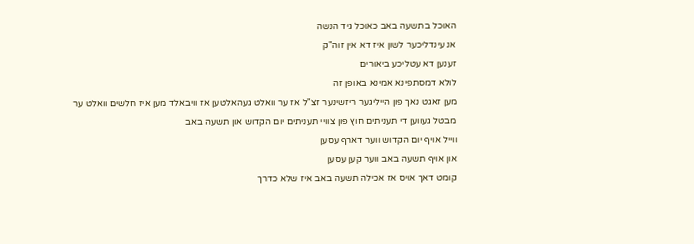האוכל בתשעה באב כאוכל גיד הנשה
אנ עינדליכער לשון איז דא אין זוה"ק
זענען דא עטליכע ביאורים
לולא דמסתפינא אמינא באופן זה
מען זאגט נאך פון הייליגער ריזשינער זצ"ל אז ער וואלט געהאלטען אז וויבאלד מען איז חלשים וואלט ער מבטל געווען די תעניתים חוץ פון צוויי תעניתים יום הקדוש און תשעה באב
ווייל אויף יום הקדוש ווער דארף עסען
און אויף תשעה באב ווער קען עסען
קומט דאך אויס אז אכילה תשעה באב איז שלא כדרך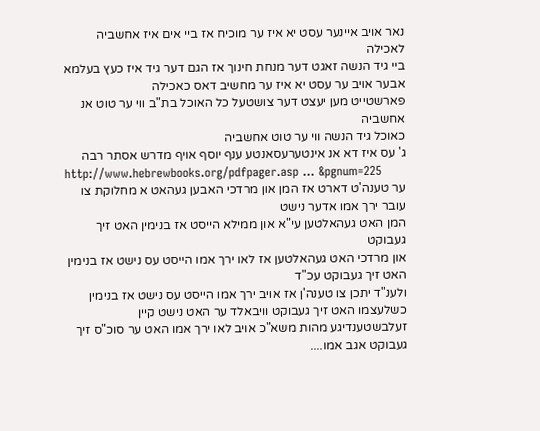נאר אויב איינער עסט יא איז ער מוכיח אז ביי אים איז אחשביה לאכילה
ביי גיד הנשה זאגט דער מנחת חינוך אז הגם דער גיד איז כעץ בעלמא
אבער אויב ער עסט יא איז ער מחשיב דאס כאכילה
פארשטייט מען יעצט דער צושטעל כל האוכל בת"ב ווי ער טוט אנ אחשביה
כאוכל גיד הנשה ווי ער טוט אחשביה
ג' עס איז דא אנ אינטערעסאנטע ענף יוסף אויף מדרש אסתר רבה
http://www.hebrewbooks.org/pdfpager.asp ... &pgnum=225
ער טענה'ט דארט אז המן און מרדכי האבען געהאט א מחלוקת צו עובר ירך אמו אדער נישט
המן האט געהאלטען עי"א און ממילא הייסט אז בנימין האט זיך געבוקט
און מרדכי האט געהאלטען אז לאו ירך אמו הייסט עס נישט אז בנימין האט זיך געבוקט עכ"ד
ולענ"ד יתכן צו טענה'ן אז אויב ירך אמו הייסט עס נישט אז בנימין כשלעצמו האט זיך געבוקט וויבאלד ער האט נישט קיין זעלבשטענדיגע מהות משא"כ אויב לאו ירך אמו האט ער סוכ"ס זיך געבוקט אגב אמו....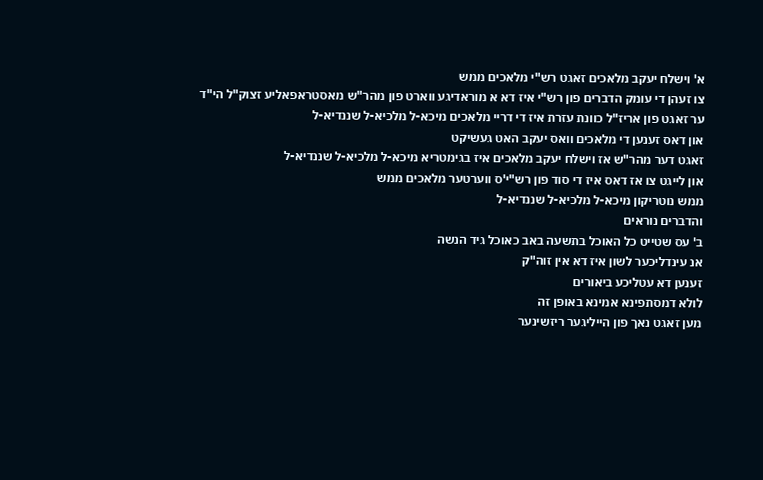א' וישלח יעקב מלאכים זאגט רש"י מלאכים ממש
צו זעהן די עומק הדברים פון רש"י איז דא א מוראדיגע ווארט פון מהר"ש מאסטראפאליע זצוק"ל הי"ד
ער זאגט פון אריז"ל כוונת עזרת איז די דריי מלאכים מיכא-ל מלכיא-ל שננדיא-ל
און דאס זענען די מלאכים וואס יעקב האט געשיקט
זאגט דער מהר"ש אז וישלח יעקב מלאכים איז בגימטריא מיכא-ל מלכיא-ל שננדיא-ל
און לייגט צו אז דאס איז די סוד פון רש"י'ס ווערטער מלאכים ממש
ממש נוטריקון מיכא-ל מלכיא-ל שננדיא-ל
והדברים נוראים
ב' עס שטייט כל האוכל בתשעה באב כאוכל גיד הנשה
אנ עינדליכער לשון איז דא אין זוה"ק
זענען דא עטליכע ביאורים
לולא דמסתפינא אמינא באופן זה
מען זאגט נאך פון הייליגער ריזשינער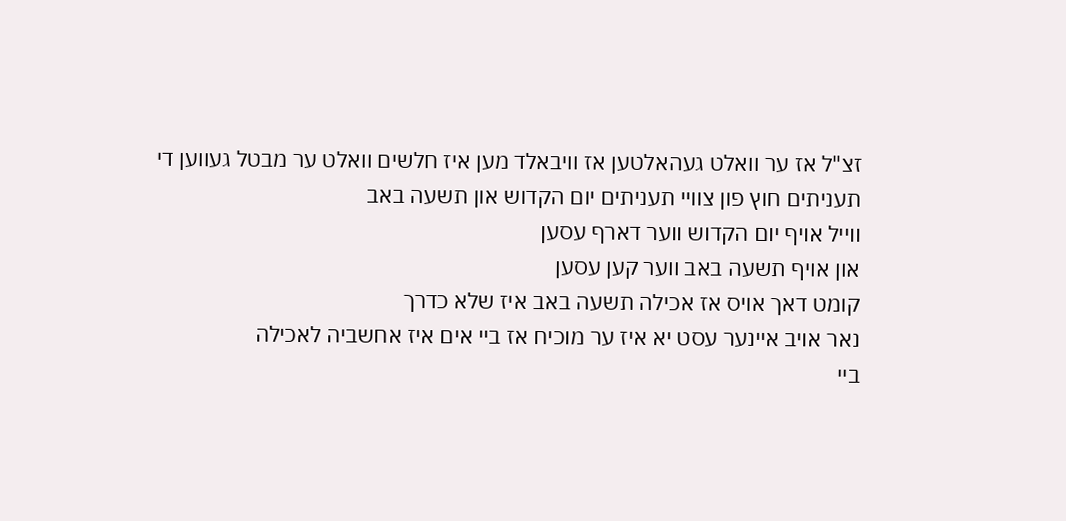זצ"ל אז ער וואלט געהאלטען אז וויבאלד מען איז חלשים וואלט ער מבטל געווען די תעניתים חוץ פון צוויי תעניתים יום הקדוש און תשעה באב
ווייל אויף יום הקדוש ווער דארף עסען
און אויף תשעה באב ווער קען עסען
קומט דאך אויס אז אכילה תשעה באב איז שלא כדרך
נאר אויב איינער עסט יא איז ער מוכיח אז ביי אים איז אחשביה לאכילה
ביי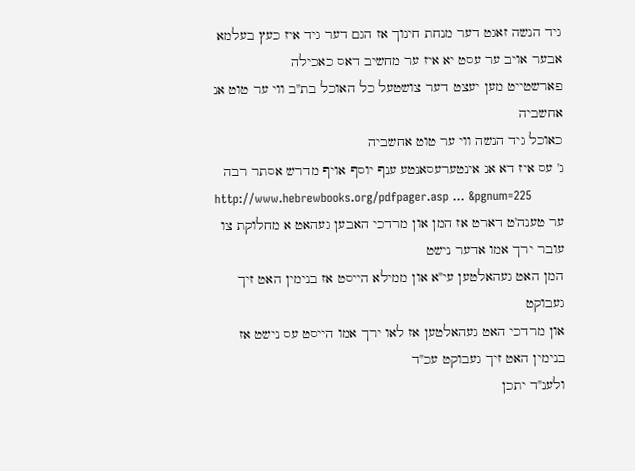גיד הנשה זאגט דער מנחת חינוך אז הגם דער גיד איז כעץ בעלמא
אבער אויב ער עסט יא איז ער מחשיב דאס כאכילה
פארשטייט מען יעצט דער צושטעל כל האוכל בת"ב ווי ער טוט אנ אחשביה
כאוכל גיד הנשה ווי ער טוט אחשביה
ג' עס איז דא אנ אינטערעסאנטע ענף יוסף אויף מדרש אסתר רבה
http://www.hebrewbooks.org/pdfpager.asp ... &pgnum=225
ער טענה'ט דארט אז המן און מרדכי האבען געהאט א מחלוקת צו עובר ירך אמו אדער נישט
המן האט געהאלטען עי"א און ממילא הייסט אז בנימין האט זיך געבוקט
און מרדכי האט געהאלטען אז לאו ירך אמו הייסט עס נישט אז בנימין האט זיך געבוקט עכ"ד
ולענ"ד יתכן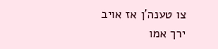צו טענה'ן אז אויב ירך אמו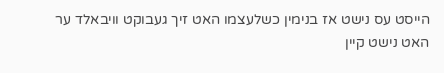הייסט עס נישט אז בנימין כשלעצמו האט זיך געבוקט וויבאלד ער האט נישט קיין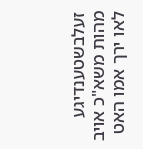זעלבשטענדיגע מהות משא"כ אויב לאו ירך אמו האט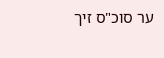ער סוכ"ס זיך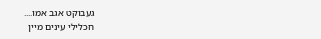געבוקט אגב אמו....
חכלילי עינים מיין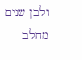ולבן שנים מחלב